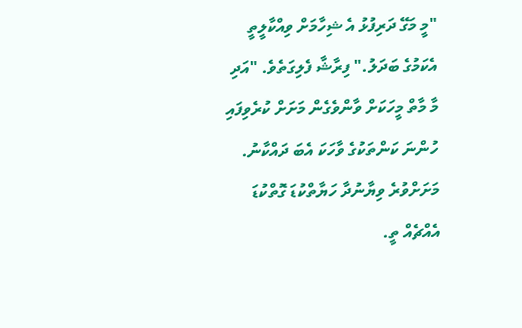"މީ މަގޭ ދަރިފުޅު އެ ޝިހާމަށް ވިއްކާލީތީ އެކަމުގެ ބަދަލު." ފިރާޝާ ފެލިގަތެވެ. "އަދި މާ މާތް މީހަކަށް ވާންވެގެން މަށަށް ކުރެވިފައި ހުންނަ ކަންތަކުގެ ވާހަކަ އެބަ ދައްކާނު. މަށަށްވުރެ ވިޔާނުދާ ހަޔާތްކުޑަ ގޮތްކުޑަ އެއްޗެއް ތީ.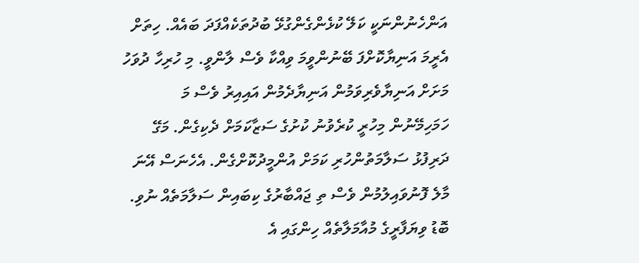އަންހެނުންނަކީ ކަލޭ ކުޅެންގެންގުޅޭ ބުދުތަކެއްފަދަ ބައެއް. ހިތަށް އެރީމަ އަނިޔާކޮށްފަ ބޭނުންވީމަ ވިއްކާ ވެސް ލާންވީ. މި ހުރިހާ ދުވަހު މަށަށް އަނިޔާވެރިވަމުން އަނިޔާދެމުން އައިއިރު ވެސް މަ ހަމަހިމޭނުން މިހުރީ ކުރެވުނު ކުށުގެ ސަޒާކަމަށް ދެކިގެން. މަގޭ ދަރިފުޅު ސަލާމަތުންހުރި ކަމަށް އުންމީދުކޮށްގެން. އެހެނަސް އޭނަ މާލެ ފޮނުވައިލުމުން ވެސް ތި ޖައްބާރުގެ ކިބައިން ސަލާމަތެއް ނުވި. ބޮޑު ވިޔަފާރީގެ މުއާމަލާތެއް ހިންގައި އެ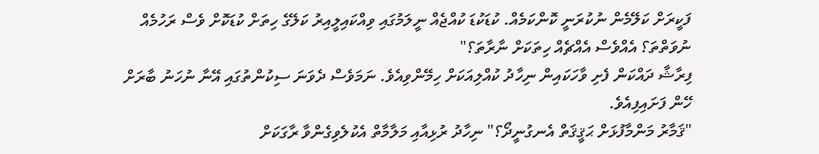ފަކީރަށް ކަލޭމެން ނުކުރަނީ ކޮންކަމެއް. ކުޑަކުޑަ ކުއްޖެއް ނީލަމުގައި ވިއްކައިލީއިރު ކަލޭގެ ހިތަށް ކުޑަކޮށް ވެސް ރަހުމެއް ނުވަތްތަ؟ އެއްވެސް އެއްޗެއް ހިތަކަށް ނާރާތަ؟"
ފިރާޝާ ދައްކަން ފެށި ވާހަކައިން ނިހާދު ކުއްލިއަކަށް ހިމޭންވިއެވެ. ނަމަވެސް ދެވަނަ ސިކުންތުގައި އޭނާ ނުހަނު ބާރަށް ހޭން ފަށައިފިއެވެ.
"ޤަމާރު މަންމާފުޅަށް ޙަޤީޤަތް އެނގުނީދޯ؟" ނިހާދު ރުޅިއާއި މަލާމާތް އެކުލެވިގެންވާ ރާގަކަށް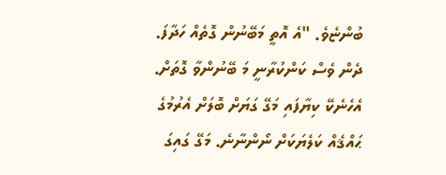ބުންޏެވެ. "އެ އޮތީ މަބޭނުން ގޮތެއް ހަދާފަ. ދެން ވެސް ކަންކުރާނީ މަ ބޭނުންވާ ގޮތަށް. އެހެނެކޭ ކިޔާފައި މަގޭ ގަޔަށް ބޮލަށް އެރުމުގެ ޙައްޤެއް ކަލެޔަކަށް ނޯންނާނެ. މަގޭ ގައިގަ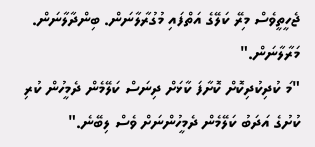ޖެހީތީވެސް މިރޭ ކަލޭގެ އަތްފައި މުގުރާލާނަން. ބިންދާލާނަން. މަރާލާނަން."
"މަ ކުދިކުދިކޮށް ކޮށާފަ ކާޅަށް ދިނަސް ކަލޭމެން ދެމީހުން ކުރި ކުށުގެ އަދަބު ކަލޭމެން ދެމީހުންނަށް ވެސް ލިބޭނެ."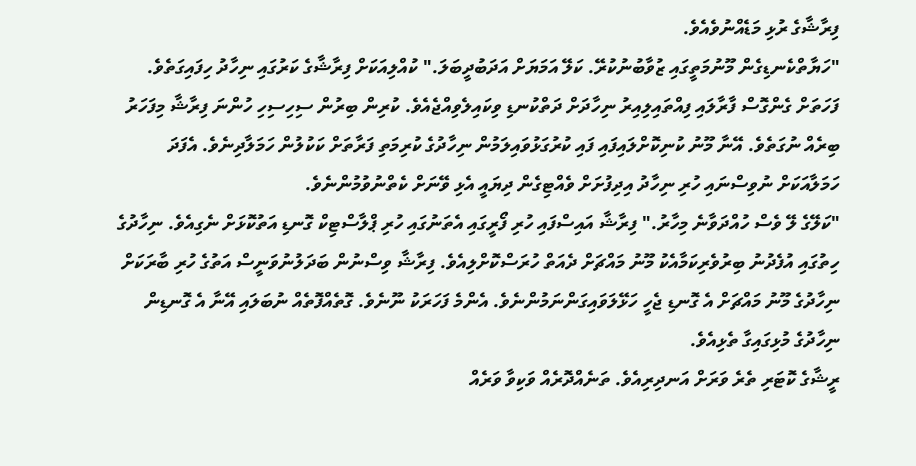ފިރާޝާގެ ރުޅި މަޑެއްނުވެއެވެ.
"ހަޔާތްކެނޑިގެން މޫނުމަތީގައި ޒުވާބުނުކުރޭ. ކަލޭ އަމަޔަށް އަދަބުދީބަލަ." ކުއްލިއަކަށް ފިރާޝާގެ ކަރުގައި ނިހާދު ހިފައިގަތެވެ. ފަހަތަށް ގެންގޮސް ފާރާލައި ފިއްތައިލިއިރު ނިހާދަށް ދަތްކުނޑި ވިކައިލެވިއްޖެއެވެ. ކުރިން ބިރުން ސިހިސިހި ހުންނަ ފިރާޝާ މިފަހަރު ބިރެއް ނުގަތެވެ. އޭނާ މޫނު ކުނިކޮށްލައިފައި ފައި ކުރުގަޅުވައިލަމުން ނިހާދުގެ ކުރިމަތި ފަރާތަށް ކަކުލުން ހަމަލާދިނެވެ. އެފަދަ ހަމަލާއަކަށް ނުވިސްނައި ހުރި ނިހާދު އިދިފުށަށް ވެއްޓިގެން ދިޔައީ އެޅި ވޭނަށް ކެތްނުވުމުންނެވެ.
"ކަލޭގެ ލޭ ވެސް ހުއްދަވާނެ މިހާރު." ފިރާޝާ އައިސްފައި ހުރި ފޯރީގައި އެތަނުގައި ހުރި ޕްލާސްޓިކް ގޮނޑި އަތުކޮޅަށް ނެގިއެވެ. ނިހާދުގެ ހިތުގައި އުފެދުނު ބިރުވެރިކަމާއެކު މޫނު މައްޗަށް ދެއަތް ހުރަސްކޮށްލިއެވެ. ފިރާޝާ ވިސްނުން ބަދަލުނުވަނީސް އަތުގެ ހުރި ބާރަކަށް ނިހާދުގެ މޫނު މައްޗަށް އެ ގޮނޑި ޖެހީ ހަޅޭލަވައިގަންނަމުންނެވެ. އެންމެ ފަހަރަކު ނޫނެވެ. ގޮތެއްފޮތެއް ނުބަލައި އޭނާ އެ ގޮނޑިން ނިހާދުގެ މުޅިގައިގާ ތެޅިއެވެ.
ރީޝާގެ ކޮޓަރި ތެރެ ވަރަށް އަނދިރިއެވެ. ތަނެއްދޮރެއް ވަކިވާ ވަރެއް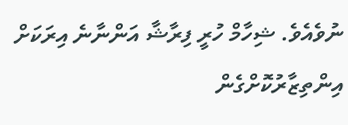ނުވެއެވެ. ޝިހާމް ހުރީ ފިރާޝާ އަންނާނެ އިރަކަށް އިންތިޒާރުކޮށްގެން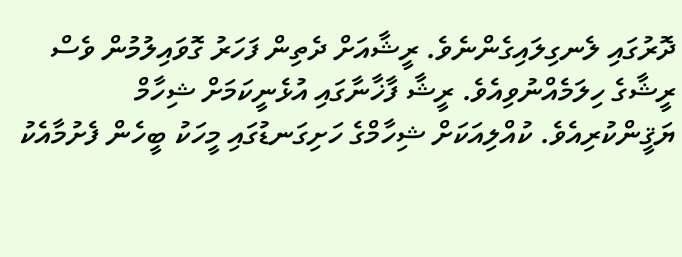ދޮރުގައި ލެނގިލައިގެންނެވެ. ރީޝާއަށް ދެތިން ފަހަރު ގޮވައިލުމުން ވެސް ރީޝާގެ ހިލަމެއްނުވިއެވެ. ރީޝާ ފާޚާނާގައި އުޅެނީކަމަށް ޝިހާމް ޔަޤީންކުރިއެވެ. ކުއްލިއަކަށް ޝިހާމްގެ ހަށިގަނޑުގައި މީހަކު ބީހެން ފެށުމާއެކު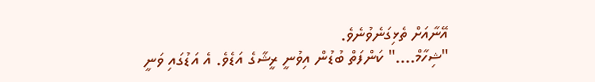އޭނާއަށް ތެޅިގަނެވުނެވެ.
"ޝިހާމް...." ކަންފަތް ބުޑުން އިވުނީ ރީޝާގެ އަޑެވެ. އެ އަޑުގައި ވަނީ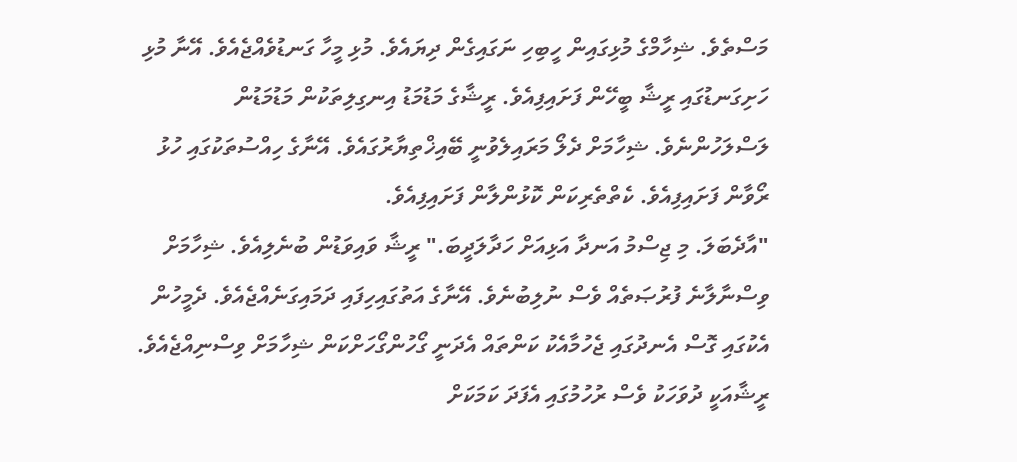މަސްތެވެ. ޝިހާމްގެ މުޅިގައިން ހީބިހި ނަގައިގެން ދިޔައެވެ. މުޅި މީހާ ގަނޑުވެއްޖެއެވެ. އޭނާ މުޅި ހަށިގަނޑުގައި ރީޝާ ބީހޭން ފަށައިފިއެވެ. ރީޝާގެ މަޑުމަޑު އިނގިލިތަކުން މަޑުމަޑުން ލަސްލަހުންނެވެ. ޝިހާމަށް ދެލޯ މަރައިލެވުނީ ބޭއިޚްތިޔާރުގައެވެ. އޭނާގެ ހިއްސުތަކުގައި ހުޅު ރޯވާން ފަށައިފިއެވެ. ކެތްތެރިކަން ކޮޅުންލާން ފަށައިފިއެވެ.
"އާދެބަލަ. މި ޖިސްމު އަނދާ އަޅިއަށް ހަދާލަދީބަ." ރީޝާ ވައިވަޑުން ބުނެލިއެވެ. ޝިހާމަށް ވިސްނާލާނެ ފުރުޞަތެއް ވެސް ނުލިބުނެވެ. އޭނާގެ އަތުގައިހިފައި ދަމައިގަނެއްޖެއެވެ. ދެމީހުން އެކުގައި ގޮސް އެނދުގައި ޖެހުމާއެކު ކަންތައް އެދަނީ ގޯހުންގޯހަށްކަން ޝިހާމަށް ވިސްނިއްޖެއެވެ. ރީޝާއަކީ ދުވަހަކު ވެސް ރުހުމުގައި އެފަދަ ކަމަކަށް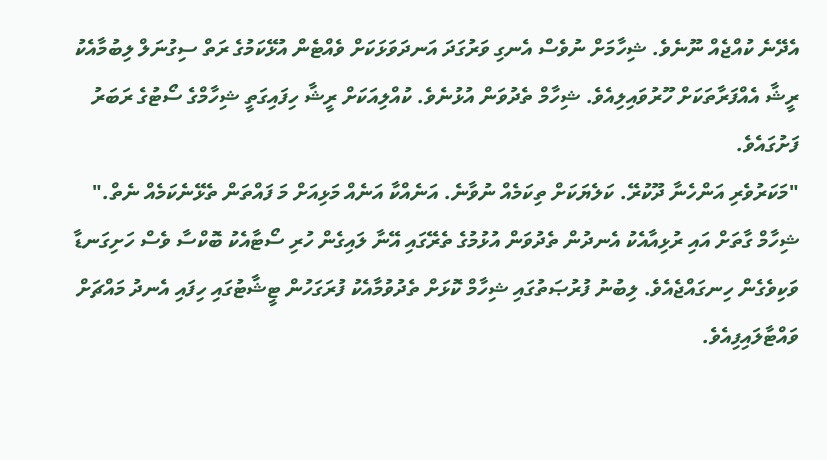އެދޭނެ ކުއްޖެއް ނޫނެވެ. ޝިހާމަށް ނުވެސް އެނގި ވަރުގަދަ އަނދަވަޅަކަށް ވެއްޓެން އުޅޭކަމުގެ ރަތް ސިގުނަލް ލިބުމާއެކު ރީޝާ އެއްފަރާތަކަށް ހޫރުވައިލިއެވެ. ޝިހާމް ތެދުވަން އުޅުނެވެ. ކުއްލިއަކަށް ރީޝާ ހިފައިގަތީ ޝިހާމްގެ ސޯޓުގެ ރަބަރު ފަށުގައެވެ.
"މަކަރުވެރި އަންހެނާ ދޫކުރޭ. ކަލެޔަކަށް ތިކަމެއް ނުވާނެ. އަނެއްކާ އަނެއް މަޅިއަށް މަ ފައްތަން ތެޅޭނެކަމެއް ނެތް." ޝިހާމް ގާތަށް އައި ރުޅިއާއެކު އެނދުން ތެދުވަން އުޅުމުގެ ތެރޭގައި އޭނާ ލައިގެން ހުރި ސޯޓާއެކު ބޮކްސާ ވެސް ހަށިގަނޑާ ވަކިވެގެން ހިނގައްޖެއެވެ. ލިބުނު ފުރުޞަތުގައި ޝިހާމް ކޮޅަށް ތެދުވުމާއެކު ފުރަގަހުން ޓީޝާޓުގައި ހިފައި އެނދު މައްޗަށް ވައްޓާލައިފިއެވެ.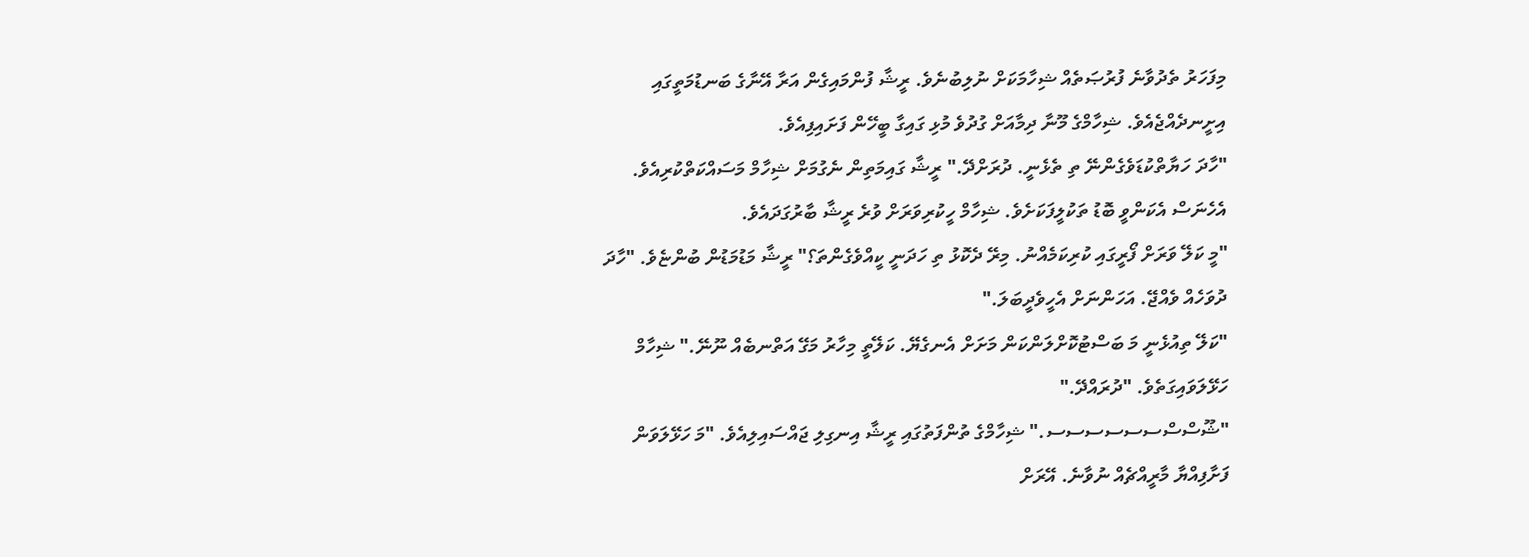މިފަހަރު ތެދުވާނެ ފުރުޞަތެއް ޝިހާމަކަށް ނުލިބުނެވެ. ރީޝާ ފުންމައިގެން އަރާ އޭނާގެ ބަނޑުމަތީގައި އިށީނދެއްޖެއެވެ. ޝިހާމްގެ މޫނާ ދިމާއަށް ގުދުވެ މުޅި ގައިގާ ބީހޭން ފަށައިފިއެވެ.
"ހާދަ ހަޔާތްކުޑަވެގެންނޭ ތި ތެޅެނީ. ދުރަށްދޭ." ރީޝާ ގައިމަތިން ނެގުމަށް ޝިހާމް މަސައްކަތްކުރިއެވެ. އެހެނަސް އެކަންވީ ބޮޑު ތަކުލީފަކަށެވެ. ޝިހާމް ހީކުރިވަރަށް ވުރެ ރީޝާ ބާރުގަދައެވެ.
"މީ ކަލޭ ވަރަށް ފޯރީގައި ކުރިކަމެއްނު. މިރޭ ދެކޮޅު ތި ހަދަނީ ކީއްވެގެންތަ؟" ރީޝާ މަޑުމަޑުން ބުންޏެވެ. "ހާދަ ދުވަހެއް ވެއްޖޭ. އަހަންނަށް އެހީވެދީބަލަ."
"ކަލޭ ތިއުޅެނީ މަ ބަސްޓުކޮށްލަންކަން މަށަށް އެނގެޔޭ. ކަލޭތީ މިހާރު މަގޭ އަތްނބެއް ނޫނޭ." ޝިހާމް ހަޅޭލަވައިގަތެވެ. "ދުރައްދޭ."
"ޝޫސްސްސސސސސސ." ޝިހާމްގެ ތުންފަތުގައި ރީޝާ އިނގިލި ޖައްސައިލިއެވެ. "މަ ހަޅޭލަވަން ފަށާފިއްޔާ މާރީއްޗެއް ނުވާނެ. އޭރަށް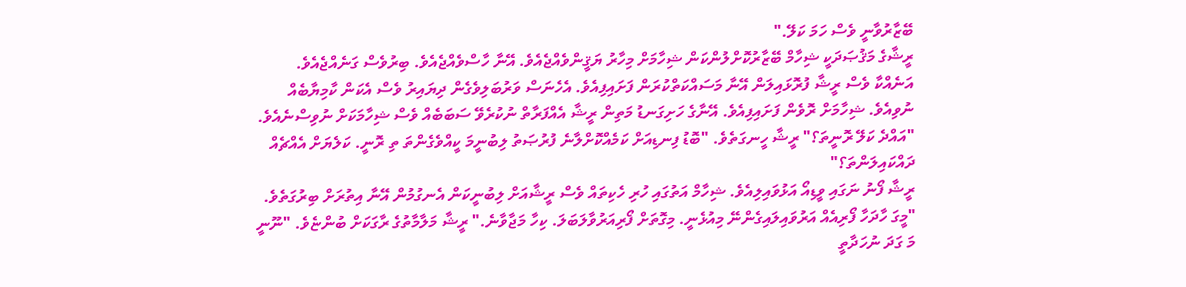ބޭޒާރުވާނީ ވެސް ހަމަ ކަލޭ."
ރީޝާގެ މަޤުޞަދަކީ ޝިހާމް ބޭޒާރުކޮށްލުންކަން ޝިހާމަށް މިހާރު ޔަޤީންވެއްޖެއެވެ. އޭނާ ހާސްވެއްޖެއެވެ. ބިރުވެސް ގަނެއްޖެއެވެ. އަނެއްކާ ވެސް ރީޝާ ފުރޮޅައިލަން އޭނާ މަސައްކަތްކުރަން ފަށައިފިއެވެ. އެހެނަސް ވަރުބަލިވެގެން ދިޔައިރު ވެސް އެކަން ކާމިޔާބެއް ނުވިއެވެ. ޝިހާމަށް ރޮވެން ފަށައިފިއެވެ. އޭނާގެ ހަށިގަނޑު މަތިން ރީޝާ އެއްފަރާތް ނުކުރެވޭ ސަބަބެއް ވެސް ޝިހާމަކަށް ނުވިސްނެއެވެ.
"އައްދެ ކަލޭ ރޮނީތަ؟" ރީޝާ ހީނގަތެވެ. "ބޮޑު ފިނޑިއަށް ކަމެއްކޮށްލާނެ ފުރުޞަތު ލިބުނީމަ ކީއްވެގެންތަ ތި ރޮނީ. ކަލެޔަށް އެއްޗެއް ދައްކައިލަންތަ؟"
ރީޝާ ފޯނު ނަގައި ވީޑިއޯ އަޅުވައިލިއެވެ. ޝިހާމް އަތުގައި ހުރި ހެކިތައް ވެސް ރީޝާއަށް ލިބުނީކަން އެނގުމުން އޭނާ އިތުރަށް ބިރުގަތެވެ.
"މީގަ ހާދަހާ ފޯރިއެއް އަރުވައިލައިގެންނޭ މިއުޅެނީ. މިގޮތަށް ފޯރިއަރުވާލަބަލަ. ކިހާ މަޖާވާނެ." ރީޝާ މަލާމާތުގެ ރާގަކަށް ބުންޏެވެ. "ނޫނީ މަ ގަދަ ނުހަދާތީ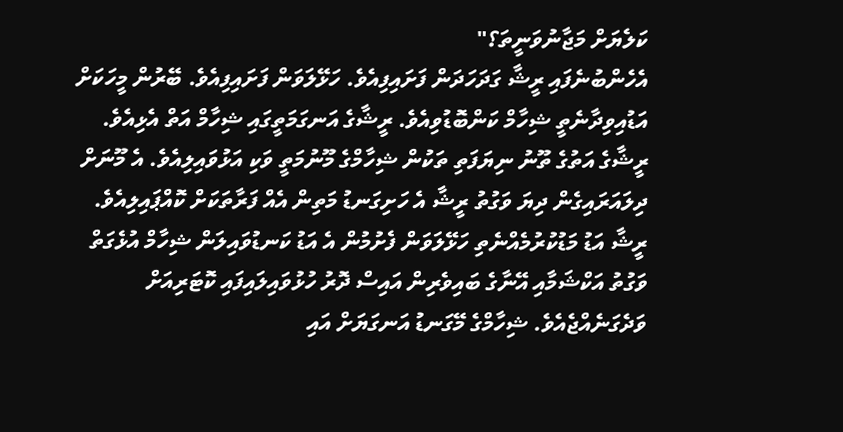ކަލެޔަށް މަޖާނުވަނީތަ؟"
އެހެންބުނެފައި ރީޝާ ގަދަހަދަން ފަށައިފިއެވެ. ހަޅޭލަވަން ފަށައިފިއެވެ. ބޭރުން މީހަކަށް އަޑުއިވިދާނެތީ ޝިހާމް ކަންބޮޑުވިއެވެ. ރީޝާގެ އަނގަމަތީގައި ޝިހާމް އަތް އެޅިއެވެ. ރީޝާގެ އަތުގެ ތޫނު ނިޔަފަތި ތަކުން ޝިހާމްގެ މޫނުމަތީ ވަކި އަޅުވައިލިއެވެ. އެ މޫނަށް ދިލައަރައިގެން ދިޔަ ވަގުތު ރީޝާ އެ ހަށިގަނޑު މަތިން އެއް ފަރާތަކަށް ކޮއްޕައިލިއެވެ. ރީޝާ އަޑު މަޑުކުރުމެއްނެތި ހަޅޭލަވަން ފެށުމުން އެ އަޑު ކަނޑުވައިލަން ޝިހާމް އުޅެގަތް ވަގުތު އަކްޝަމާއި އޭނާގެ ބައިވެރިން އައިސް ދޮރު ހުޅުވައިލައިފައި ކޮޓަރިއަށް ވަދެގަނެއްޖެއެވެ. ޝިހާމްގެ މޭގަނޑު އަނގަޔަށް އައި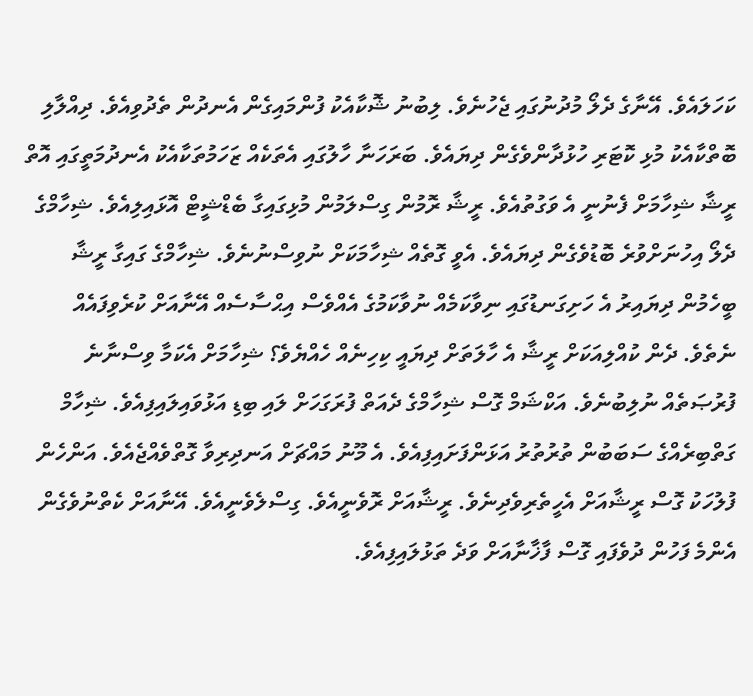ކަހަލައެވެ. އޭނާގެ ދެލޯ މުދުނުގައި ޖެހުނެވެ. ލިބުނު ޝޮކާއެކު ފުންމައިގެން އެނދުން ތެދުވިއެވެ. ދިއްލާލި ބޮތްކާއެކު މުޅި ކޮޓަރި ހުޅުދާންވެގެން ދިޔައެވެ. ބަރަހަނާ ހާލުގައި އެތަކެއް ޒަހަމުތަކާއެކު އެނދުމަތީގައި އޮތް ރީޝާ ޝިހާމަށް ފެނުނީ އެ ވަގުތުއެވެ. ރީޝާ ރޮމުން ގިސްލަމުން މުޅިގައިގާ ބެޑްޝީޓް އޮޅައިލިއެވެ. ޝިހާމްގެ ދެލޯ އިހުނަށްވުރެ ބޮޑުވެގެން ދިޔައެވެ. އެވީ ގޮތެއް ޝިހާމަކަށް ނުވިސްނުނެވެ. ޝިހާމްގެ ގައިގާ ރީޝާ ބީހެމުން ދިޔައިރު އެ ހަށިގަނޑުގައި ނިވާކަމެއް ނުވާކަމުގެ އެއްވެސް އިޙްސާސެއް އޭނާއަށް ކުރެވިފައެއް ނެތެވެ. ދެން ކުއްލިއަކަށް ރީޝާ އެ ހާލަތަށް ދިޔައީ ކިހިނެއް ހެއްޔެވެ؟ ޝިހާމަށް އެކަމާ ވިސްނާނެ ފުރުޞަތެއް ނުލިބުނެވެ. އަކްޝަމް ގޮސް ޝިހާމްގެ ދެއަތް ފުރަގަހަށް ލައި ބިޑި އަޅުވައިލައިފިއެވެ. ޝިހާމް ގަތްބިރެއްގެ ސަބަބުން ތުރުތުރު އަޅަންފަށައިފިއެވެ. އެ މޫނު މައްޗަށް އަނދިރިވާ ގޮތްވެއްޖެއެވެ. އަންހެން ފުލުހަކު ގޮސް ރީޝާއަށް އެހީތެރިވެދިނެވެ. ރީޝާއަށް ރޮވެނީއެވެ. ގިސްލެވެނީއެވެ. އޭނާއަށް ކެތްނުވެގެން އެންމެ ފަހުން ދުވެފައި ގޮސް ފާޚާނާއަށް ވަދެ ތަޅުލައިފިއެވެ.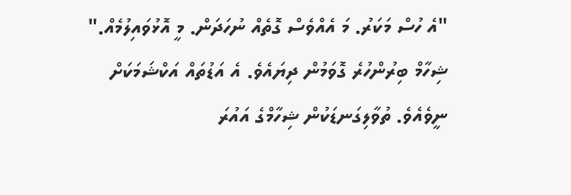"އެ ހުސް މަކަރު. މަ އެއްވެސް ގޮތެއް ނުހަދަން. މީ އޮޅުވައިލުމެއް." ޝިހާމް ބިރުންހުރެ ގޮވަމުން ދިޔައެވެ. އެ އަޑުތައް އަކްޝަމަކަށް ނީވެއެވެ. ތުވާލިގަނޑަކުން ޝިހާމްގެ އައުރަ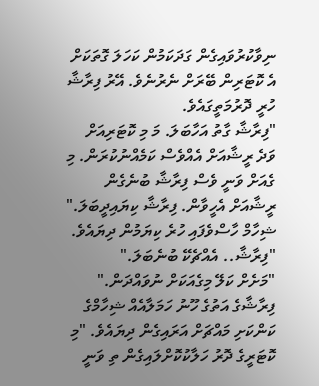ނިވާކުރުވައިގެން ގަދަކަމުން ކަހަލަ ގޮތަކަށް އެ ކޮޓަރިން ބޭރަށް ނެރުނެވެ. އޭރު ފިރާޝާ ހުރީ ދޮރުމަތީގައެވެ.
"ފިރާޝާ ގާތު އަހާބަލަ. މަ މި ކޮޓަރިއަށް ވަދެ ރީޝާއަށް އެއްވެސް ކަމެއްނުކުރަން. މި ގެއަށް ވަނީ ވެސް ފިރާޝާ ބުނެގެން ރީޝާއަށް އެހީވާން. ފިރާޝާ ކިޔައިދީބަލަ." ޝިހާމް ހާސްވެފައި ހުރެ ކިޔަމުން ދިޔައެވެ. "ފިރާޝާ.. އެއްޗެކޭ ބުނެބަލަ."
"މަށެށް ކަލޭ މިގެއަކަށް ނުވައްދަން." ފިރާޝާގެ އަތުގެ ހޫނު ހަމަލާއެއް ޝިހާމްގެ ކަންކަށި މައްޗަށް އަރައިގެން ދިޔައެވެ. "މި ކޮޓަރީގެ ދޮރު ހަލާކުކޮށްލައިގެން ތި ވަނީ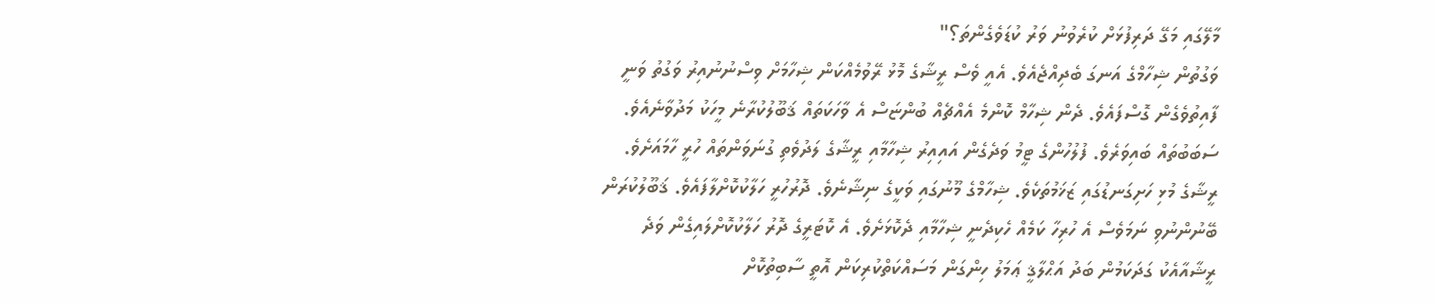މާލޭގައި މަގޭ ދަރިފުޅަށް ކުރެވުނު ވަރު ކުޑަވެގެންތަ؟"
ވަގުތުން ޝިހާމްގެ އަނގަ ބެދިއްޖެއެވެ. އެއީ ވެސް ރީޝާގެ މޮޅު ރޭވުމެއްކަން ޝިހާމަށް ވިސްނުނުއިރު ވަގުތު ވަނީ ފާއިތުވެގެން ގޮސްފައެވެ. ދެން ޝިހާމް ކޮންމެ އެއްޗެއް ބުންޏަސް އެ ވާހަކަތައް ޤަބޫލުކުރާނެ މީހަކު މަދުވާނެއެވެ. ސަބަބުތައް ބައިވަރެވެ. ފުލުހުންގެ ޓީމު ވަދެގެން އައިއިރު ޝިހާމާއި ރީޝާގެ ލަދުވެތި ގުނަވަންތައް ހުރީ ހާމައަށެވެ. ރީޝާގެ މުޅި ހަށިގަނޑުގައި ޒަޚަމުތަކެވެ. ޝިހާމްގެ މޫނުގައި ވަކީގެ ނިޝާނެވެ. ދޮރުހުރީ ހަލާކުކޮށްލާފައެވެ. ޤަބޫލުކުރަން ބޭނުންނުވި ނަމަވެސް އެ ހުރިހާ ކަމެއް ހެކިދެނީ ޝިހާމާއި ދެކޮޅަށެވެ. އެ ކޮޓަރީގެ ދޮރު ހަލާކުކޮށްލައިގެން ވަދެ ރީޝާއާއެކު ގަދަކަމުން ބަދު އަޙްލާޤީ ޢަމަލު ހިންގަން މަސައްކަތްކުރިކަން އޮތީ ސާބިތުކޮށް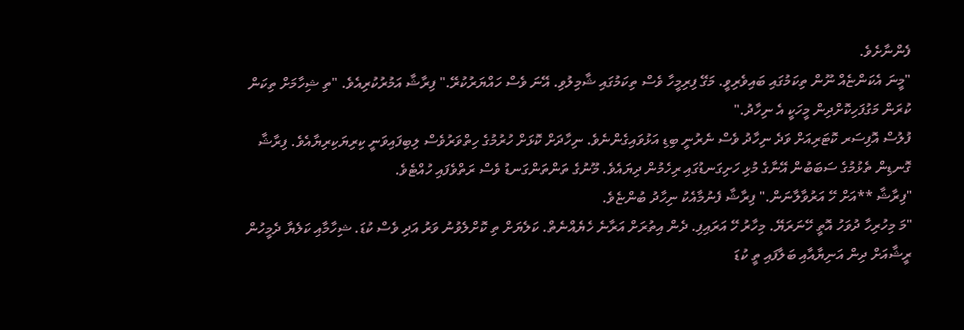ފެންނާށެވެ.
"މީނަ އެކަންޏެއް ނޫން ތިކަމުގައި ބައިވެރިވީ. މަގޭ ފިރިމީހާ ވެސް ތިކަމުގައި ޝާމިލުވި. އޭނަ ވެސް ހައްޔަރުކުރޭ." ފިރާޝާ އަމުރުކުރިއެވެ. "ތި ޝިހާމަށް ތިކަން ކުރަން މަގުފަހިކޮށްދިން މީހަކީ އެ ނިހާދު."
ފުލުސް އޮފިސަރ ކޮޓަރިއަށް ވަދެ ނިހާދު ވެސް ނެރުނީ ބިޑި އަޅުވައިގެންނެވެ. ނިހާދަށް ކޮޅަށް ހުރުމުގެ ހިތްވަރުވެސް ލިބިފައިވަނީ ކިރިޔަކިރިޔާއެވެ. ފިރާޝާ ގޮނޑިން ތެޅުމުގެ ސަބަބުން އޭނާގެ މުޅި ހަށިގަނޑުގައި ރިހެމުން ދިޔައެވެ. މޫނުގެ ތަންތަންގަނޑު ވެސް ރަތްވެފައި ހުއްޓެވެ.
"ފިރާޝާ **އަށް ހޭ އަރުވާލާނަން." ފިރާޝާ ފެނުމާއެކު ނިހާދު ބުންޏެވެ.
"މަ މިހުރިހާ ދުވަހު އޮތީ ހޭނަރަޔޭ. މިހާރު ހޭ އަރައިފި. ދެން އިތުރަށް އަރާނެ ހެޔެއްނެތް. ކަލެޔަށް ތި ކޮށްލެވުނު ވަރު އަދި ވެސް ކުޑަ. ޝިހާމާއި ކަލެޔާ ދެމީހުން ރީޝާއަށް ދިން އަނިޔާއާއި ބަލާފައި ތީ ކުޑަ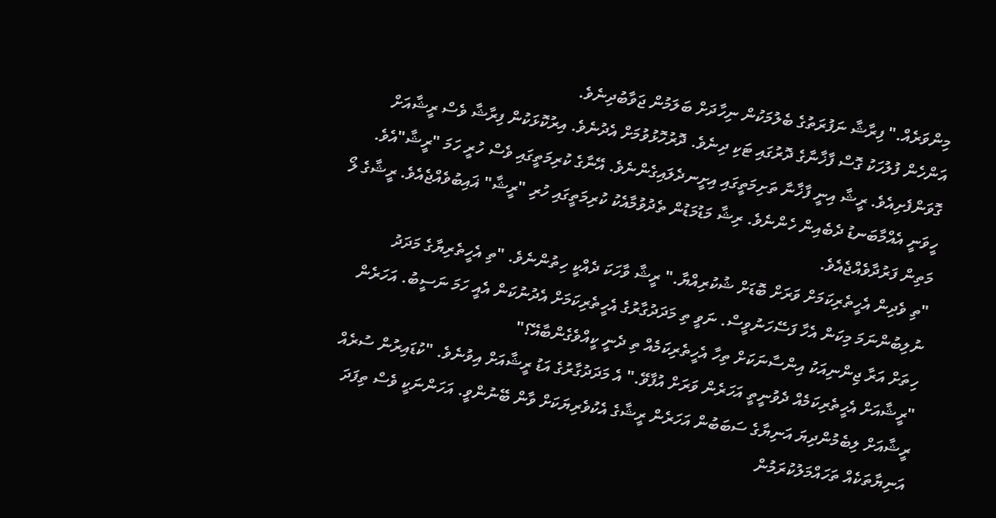މިންވަރެއް." ފިރާޝާ ނަފުރަތުގެ ބެލުމަކުން ނިހާދަށް ބަލަމުން ޖަވާބުދިނެވެ.
އަންހެން ފުލުހަކު ގޮސް ފާޚާނާގެ ދޮރުގައި ޓަކި ދިނެވެ. ދޮރުހޮޅުވުމަށް އެދުނެވެ. އިރުކޮޅަކުން ފިރާޝާ ވެސް ރީޝާއަށް ގޮވަންފެށިއެވެ. ރީޝާ އިނީ ފާޚާނާ ތަށިމަތީގައި އިށީނދެލައިގެންނެވެ. އޭނާގެ ކުރިމަތީގައި ވެސް ހުރީ ހަމަ "ރީޝާ"އެވެ. ހީވަނީ އެއްމާބަނޑު ދެބެއިން ހެންނެވެ. ރިޝާ މަޑުމަޑުން ތެދުވުމާއެކު ކުރިމަތީގައި ހުރި "ރީޝާ" ޣައިބުވެއްޖެއެވެ. ރީޝާގެ ލޯ މަތިން ފަރުދާވެއްޖެއެވެ.
"ތި ވެދިން އެހީތެރިކަމަށް ވަރަށް ބޮޑަށް ޝުކުރިއްޔާ." ރީޝާ ވާހަކަ ދެއްކީ ހިތުންނެވެ. "ތި އެހީތެރިޔާގެ މަދަދު ނުލިބުންނަމަ މިކަން އެހާ ފަސޭހަނުވީސް. ނަވީ ތި މަދަދުގާރުގެ އެހީތެރިކަމަށް އެދުނުކަން އެއީ ހަމަ ނަސީބު. އަހަރެން ހިތަށް އަރާ ޖިންނިއަކު އިންސާނަކަށް ތިހާ އެހީތެރިކަމެއް ތި ދެނީ ކީއްވެގެންބާއޭ؟"
"ރީޝާއަށް އެހީތެރިކަމެއް ދެވުނީތީ އަހަރެން ވަރަށް އުފާވޭ." އެ މަދަދުގާރުގެ އަޑު ރީޝާއަށް އިވުނެވެ. "ކުޑައިރުން ސުރެއް ރީޝާއަށް ލިބެމުންދިޔަ އަނިޔާގެ ސަބަބުން އަހަރެން ރީޝާގެ އެކުވެރިޔަކަށް ވާން ބޭނުންވީ. އަހަންނަކީ ވެސް ތިފަދަ އަނިޔާތަކެއް ތަހައްމަލުކުރަމުން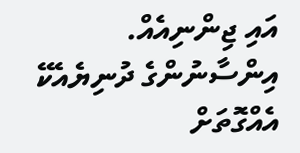އައި ޖިންނިއެއް. އިންސާނުންގެ ދުނިޔެއެކޭ އެއްގޮތަށް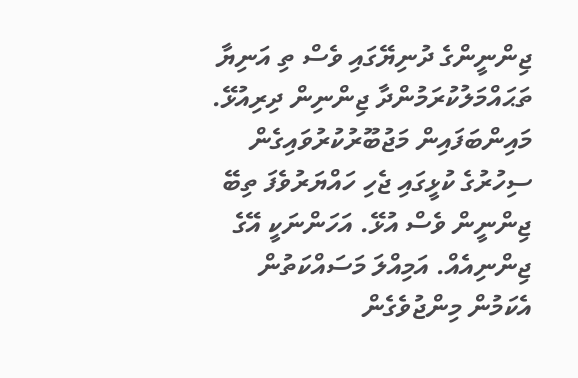ޖިންނީންގެ ދުނިޔޭގައި ވެސް ތި އަނިޔާ ތަޙައްމަލުކުރަމުންދާ ޖިންނިން ދިރިއުޅޭ. މައިންބަފައިން މަޖުބޫރުކުރުވައިގެން ސިހުރުގެ ކުޅީގައި ޖެހި ހައްޔަރުވެފަ ތިބޭ ޖިންނީން ވެސް އުޅޭ. އަހަންނަކީ އޭގެ ޖިންނިއެއް. އަމިއްލަ މަސައްކަތުން އެކަމުން މިންޖުވެގެން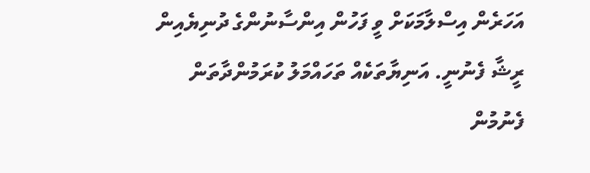އަހަރެން އިސްލާމަކަށް ވީ ފަހުން އިންސާނުންގެ ދުނިޔެއިން ރީޝާ ފެނުނީ. އަނިޔާތަކެއް ތަހައްމަލު ކުރަމުންދާތަން ފެނުމުން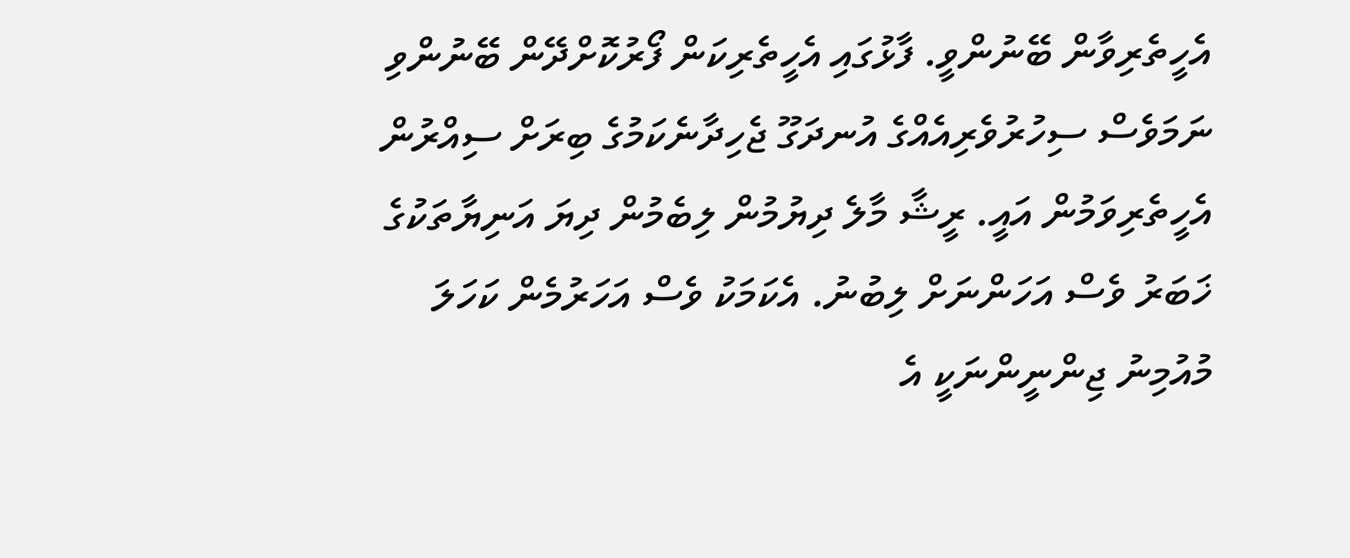އެހީތެރިވާން ބޭނުންވީ. ފާޅުގައި އެހީތެރިކަން ފޯރުކޮށްދޭން ބޭނުންވި ނަމަވެސް ސިހުރުވެރިއެއްގެ އުނދަގޫ ޖެހިދާނެކަމުގެ ބިރަށް ސިއްރުން އެހީތެރިވަމުން އައީ. ރީޝާ މާލެ ދިޔުމުން ލިބެމުން ދިޔަ އަނިޔާތަކުގެ ޚަބަރު ވެސް އަހަންނަށް ލިބުނު. އެކަމަކު ވެސް އަހަރުމެން ކަހަލަ މުއުމިނު ޖިންނީންނަކީ އެ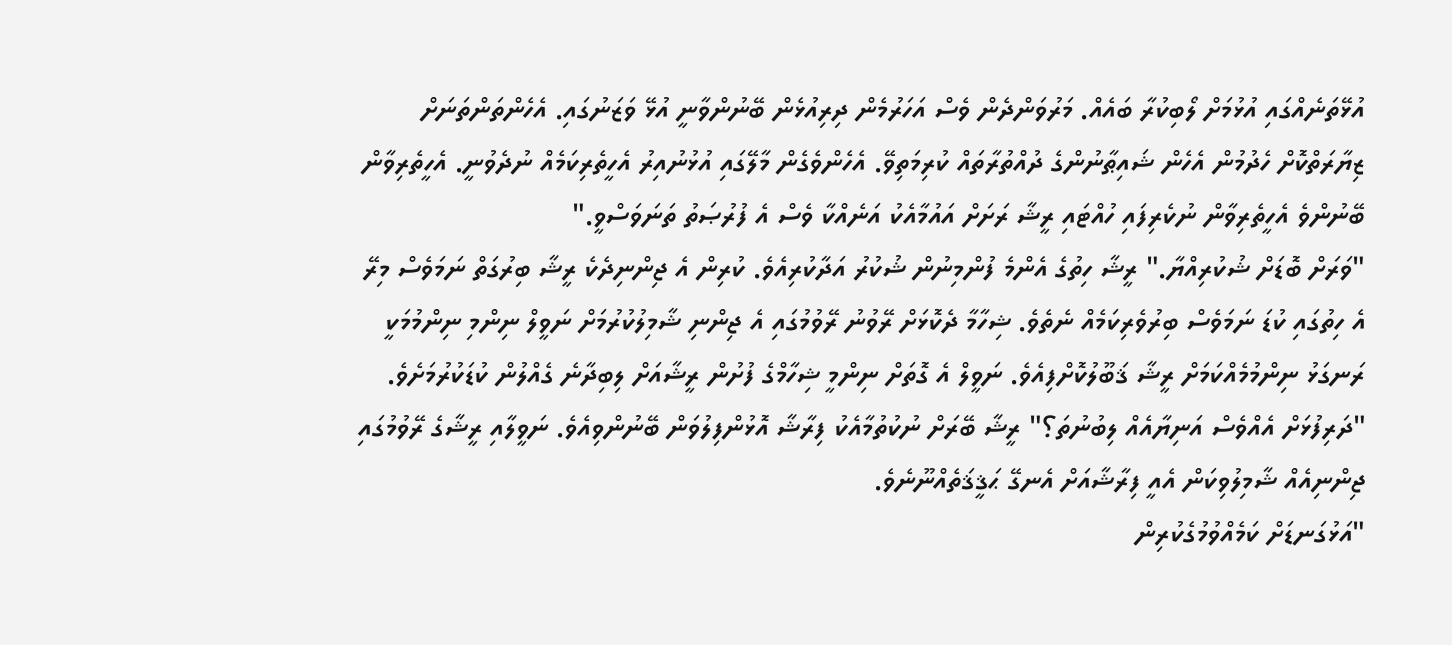އުޅޭތަނެއްގައި އުޅުމަށް ލޯބިކުރާ ބައެއް. މަރުވަންދެން ވެސް އަހަރުމެން ދިރިއުޅެން ބޭނުންވާނީ އުޅޭ ވަޒަނުގައި. އެހެންތަންތަނަށް ޒިޔާރަތްކޮށް ހެދުމުން އެހެން ޝައިޠާނުންގެ ދުއްތުރާތައް ކުރިމަތިވޭ. އެހެންވެގެން މާލޭގައި އުޅުނުއިރު އެހީތެރިކަމެއް ނުދެވުނީ. އެހީތެރިވާން ބޭނުންވެ އެހީތެރިވާން ނުކެރިފައި ހުއްޓައި ރީޝާ ރަށަށް އައުމާއެކު އަނެއްކާ ވެސް އެ ފުރުޞަތު ތަނަވަސްވީ."
"ވަރަށް ބޮޑަށް ޝުކުރިއްޔާ." ރީޝާ ހިތުގެ އެންމެ ފުންމިނުން ޝުކުރު އަދާކުރިއެވެ. ކުރިން އެ ޖިންނިދެކެ ރީޝާ ބިރުގަތް ނަމަވެސް މިރޭ އެ ހިތުގައި ކުޑަ ނަމަވެސް ބިރުވެރިކަމެއް ނެތެވެ. ޝިހާމާ ދެކޮޅަށް ރޭވުނު ރޭވުމުގައި އެ ޖިންނި ޝާމިލުކުރުމަށް ނަވީލް ނިންމި ނިންމުމަކީ ރަނގަޅު ނިންމުމެއްކަމަށް ރީޝާ ޤަބޫލުކޮށްފިއެވެ. ނަވީލް އެ ގޮތަށް ނިންމީ ޝިހާމްގެ ފުށުން ރީޝާއަށް ލިބިދާނެ ގެއްލުން ކުޑަކުރުމަށެވެ.
"ދަރިފުޅަށް އެއްވެސް އަނިޔާއެއް ލިބުނުތަ؟" ރީޝާ ބޭރަށް ނުކުތުމާއެކު ފިރާޝާ އޮޅުންފިލުވަން ބޭނުންވިއެވެ. ނަވީލާއި ރީޝާގެ ރޭވުމުގައި ޖިންނިއެއް ޝާމިލުވިކަން އެއީ ފިރާޝާއަށް އެނގޭ ޙަޤީޤަތެއްނޫނެވެ.
"އަޅުގަނޑަށް ކަމެއްވުމުގެކުރިން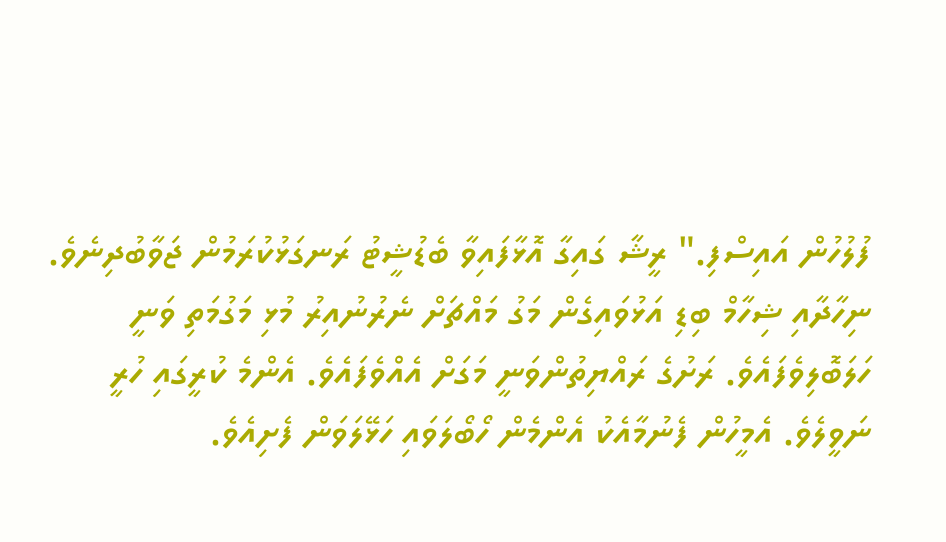ފުލުހުން އައިސްފި." ރީޝާ ގައިގާ އޮޅާފައިވާ ބެޑުޝީޓު ރަނގަޅުކުރަމުން ޖަވާބުދިނެވެ.
ނިހާދާއި ޝިހާމް ބިޑި އަޅުވައިގެން މަގު މައްޗަށް ނެރުނުއިރު މުޅި މަގުމަތި ވަނީ ހަލަބޮލިވެފައެވެ. ރަށުގެ ރައްޔިތުންވަނީ މަގަށް އެއްވެފައެވެ. އެންމެ ކުރީގައި ހުރީ ނަވީލެވެ. އެމީހުން ފެނުމާއެކު އެންމެން ހޯބޯލަވައި ހަޅޭލަވަން ފެށިއެވެ.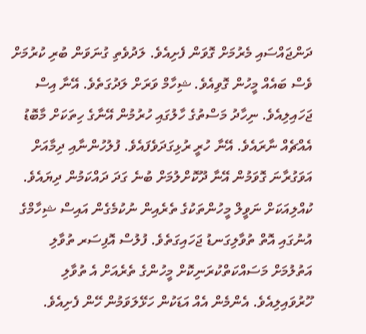ދަންޖައްސައި މެރުމަށް ގޮވަން ފެށިއެވެ. ލަދުވެތި ގުނަވަން ބުރި ކުރުމަށް ވެސް ބައެއް މީހުން ގޮވިއެވެ. ޝިހާމް ވަރަށް ލަދުގަތެވެ. އޭނާ އިސް ޖަހައިލިއެވެ. ނިހާދު މަސްތުގެ ހާލުގައި ހުރުމުން އޭނާގެ ހިތަކަށް މާބޮޑު އެއްޗެއް ނާރައެވެ. އޭނާ ހުރީ ރުޅިގަދަވެފައެވެ. ފުލުހުންނާއި ދިމާއަށް އަވަގުރާނަ ގޮވަމުން އޭނާ ދޫކޮށްލުމަށް ބުނެ ގަދަ ދައްކަމުން ދިޔައެވެ.
ކުއްލިއަކަށް ނަވީލް މީހުންތަކުގެ ތެރެއިން ނުކުމެގެން އައިސް ޝިހާމްގެ އުނުގައި އޮތް ތުވާލިގަނޑު ޖަހައިގަތެވެ. ފުލުސް އޮފިސަރ ތުވާލި އަތުލުމަށް މަސައްކަތްކުރަނިކޮށް މީހުންގެ ތެރެއަށް އެ ތުވާލި ހޫރުވައިލިއެވެ. އެންމެން އެއް އަޑަކުން ހަޅޭލަވަމުން ހޭން ފެށިއެވެ.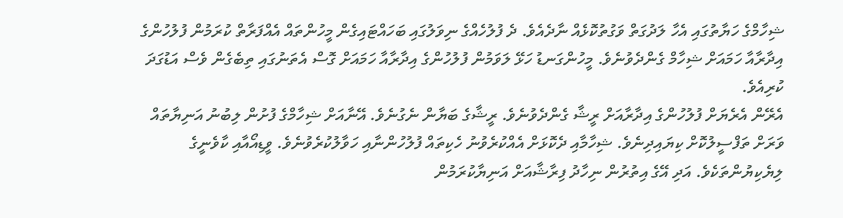ޝިހާމްގެ ހަޔާތުގައި އެހާ ލަދުގަތް ވަގުތުކޮޅެއް ނާދެއެވެ. ދެ ފުލުހެއްގެ ނިވަލުގައި ބަހައްޓައިގެން މީހުންތައް އެއްފަރާތް ކުރަމުން ފުލުހުންގެ އިދާރާއާ ހަމައަށް ޝިހާމް ގެންދެވުނެވެ. މީހުންގަނޑު ހަޅޭ ލަވަމުން ފުލުހުންގެ އިދާރާއާ ހަމައަށް ގޮސް އެތަނުގައި ތިބެގެން ވެސް އަޑުގަދަ ކުރިއެވެ.
އެރޭން އެރެޔަށް ފުލުހުންގެ އިދާރާއަށް ރީޝާ ގެންދެވުނެވެ. ރީޝާގެ ބަޔާން ނެގުނެވެ. އޭނާއަށް ޝިހާމްގެ ފުށުން ލިބުނު އަނިޔާތައް ވަރަށް ތަފްސީލުކޮށް ކިޔައިދިނެވެ. ޝިހާމާއި ދެކޮޅަށް އެއްކުރެވުނު ހެކިތައް ފުލުހުންނާއި ހަވާލުކުރެވުނެވެ. ވީޑިއޯއާއި ކާވެނީގެ ލިޔެކިޔުންތަކެވެ. އަދި އޭގެ އިތުރުން ނިހާދު ފިރާޝާއަށް އަނިޔާކުރަމުން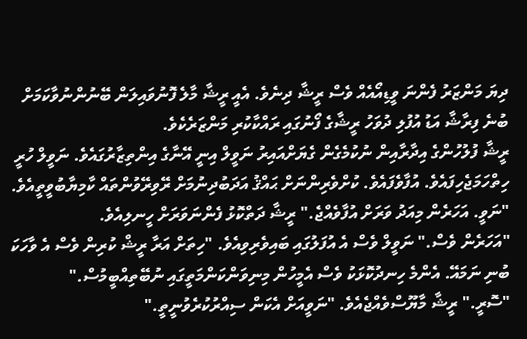ދިޔަ މަންޒަރު ފެންނަ ވީޑިއޯއެއް ވެސް ރީޝާ ދިނެވެ. އެއީ ރީޝާ މާލެ ފޮނުވައިލަން ބޭނުންނުވާކަމަށް ބުނެ ފިރާޝާ އަޑު އުފުލި ދުވަހު ރީޝާގެ ފޯނުގައި ރައްކާކުރި މަންޒަރެކެވެ.
ރީޝާ ފުލުހުންގެ އިދާރާއިން ނުކުމެގެން ގެޔަށްއައިރު ނަވީލް އިނީ އޭނާގެ އިންތިޒާރުގައެވެ. ނަވީލް ހުރީ ހިތްހަމަޖެހިފައެވެ. އުފާވެފައެވެ. ކުށްވެރިންނަށް ޙައްޤު އަދަބުދިނުމަށް ރޭވިރޭވުންތައް ކާމިޔާބުވީތީއެވެ.
"ނަވީ. އަހަރެން މިއަދު ވަރަށް އުފާވެއްޖެ." ރީޝާ ދަތްކޮޅު ފެންނަވަރަށް ހީނލިއެވެ.
"އަހަރެން ވެސް." ނަވީލް ވެސް އެ އުފަލުގައި ބައިވެރިވިއެވެ. "ހިތަށް އަރާ ރީޝް ކުރިން ވެސް އެ ވާހަކަ ބުނި ނަމައޭ. އެންމެ ހިނދުކޮޅަކު ވެސް އެމީހުން މިނިވަންކަންމަތީގައި ނުބޭތިއްބީމުސް."
"ސޮރީ." ރީޝާ މާޔޫސްވެއްޖެއެވެ. "ނަވީއަށް އެކަން ސިއްރުކުރެވުނީތީ."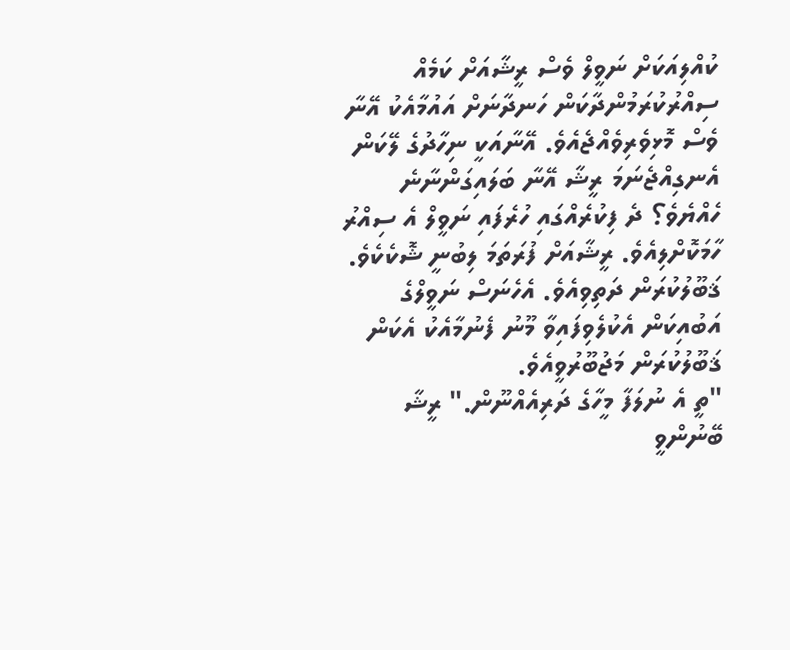ކުއްލިއަކަށް ނަވީލް ވެސް ރީޝާއަށް ކަމެއް ސިއްރުކުރަމުންދާކަން ހަނދާނަށް އައުމާއެކު އޭނާ ވެސް މޮޅިވެރިވެއްޖެއެވެ. އޭނާއަކީ ނިހާދުގެ ލޭކަން އެނގިއްޖެނަމަ ރީޝާ އޭނާ ބަލައިގަންނާނެ ހެއްޔެވެ؟ ދެ ފިކުރެއްގައި ހުރެފައި ނަވީލް އެ ސިއްރު ހާމަކޮށްލިއެވެ. ރީޝާއަށް ފުރަތަމަ ލިބުނީ ޝޮކެކެވެ. ޤަބޫލުކުރަން ދަތިވިއެވެ. އެހެނަސް ނަވީލްގެ އަބުއިކަން އެކުލެވިފައިވާ މޫނު ފެނުމާއެކު އެކަން ޤަބޫލުކުރަން މަޖުބޫރުވީއެވެ.
"ތީ އެ ނުލަފާ މީހާގެ ދަރިއެއްނޫން." ރީޝާ ބޭނުންވީ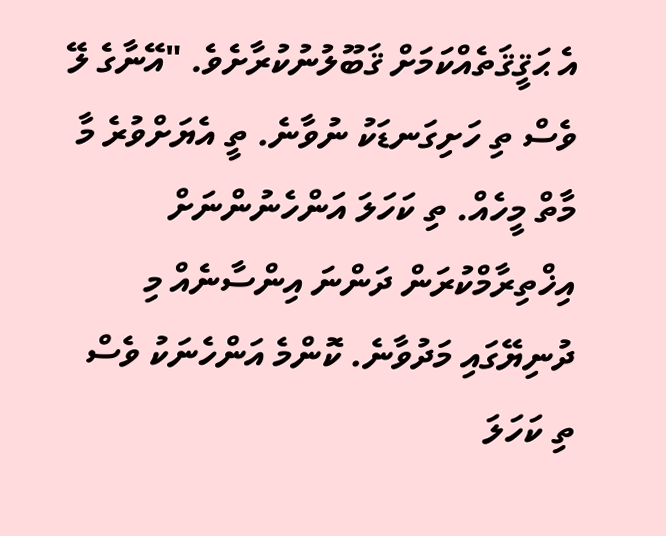އެ ޙަޤީޤަތެއްކަމަށް ޤަބޫލުނުކުރާށެވެ. "އޭނާގެ ލޭ ވެސް ތި ހަށިގަނޑަކު ނުވާނެ. ތީ އެޔަށްވުރެ މާ މާތް މީހެއް. ތި ކަހަލަ އަންހެނުންނަށް އިޚްތިރާމްކުރަން ދަންނަ އިންސާނެއް މި ދުނިޔޭގައި މަދުވާނެ. ކޮންމެ އަންހެނަކު ވެސް ތި ކަހަލަ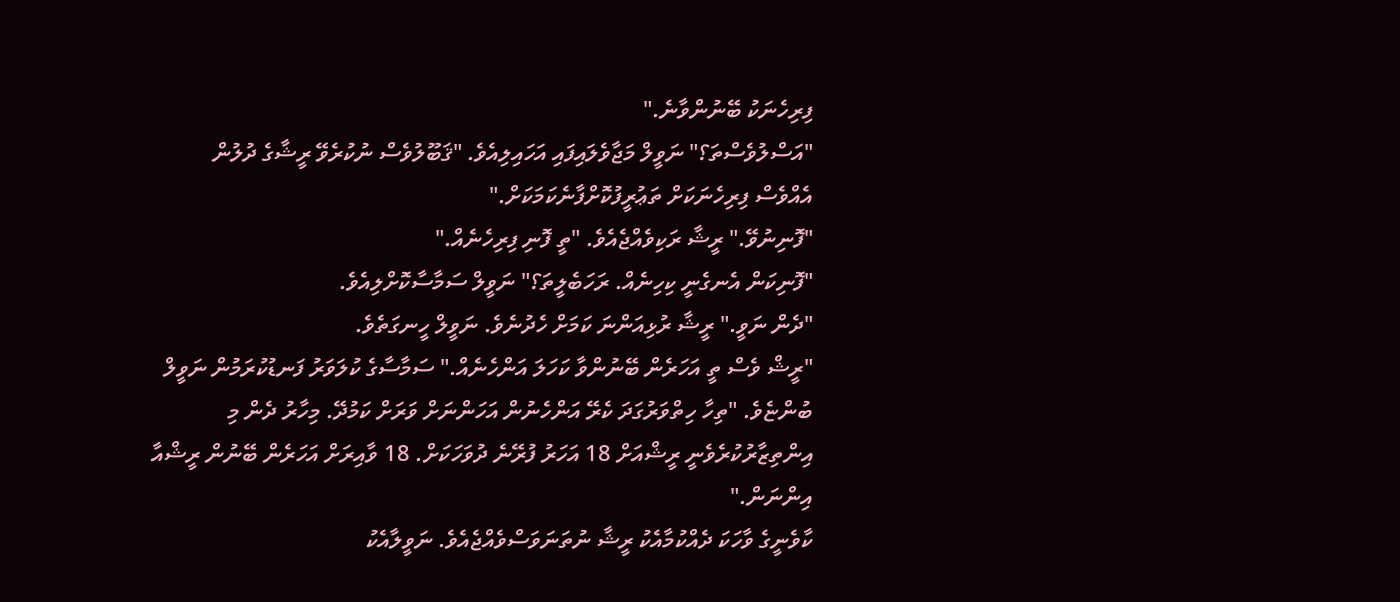ފިރިހެނަކު ބޭނުންވާނެ."
"އަސްލުވެސްތަ؟" ނަވީލް މަޖާވެލައިފައި އަހައިލިއެވެ. "ޤަބޫލުވެސް ނުކުރެވޭ ރީޝާގެ ދުލުން އެއްވެސް ފިރިހެނަކަށް ތަޢުރީފުކޮށްފާނެކަމަކަށް."
"ފޮނިނުވޭ." ރީޝާ ރަކިވެއްޖެއެވެ. "ތީ ފޮނި ފިރިހެނެއް."
"ފޮނިކަން އެނގެނީ ކިހިނެއް. ރަހަބެލީތަ؟" ނަވީލް ސަމާސާކޮށްލިއެވެ.
"ދެން ނަވީ." ރީޝާ ރުޅިއަންނަ ކަމަށް ހެދުނެވެ. ނަވީލް ހީނގަތެވެ.
"ރީޝް ވެސް ތީ އަހަރެން ބޭނުންވާ ކަހަލަ އަންހެނެއް." ސަމާސާގެ ކުލަވަރު ފަނޑުކުރަމުން ނަވީލް ބުންޏެވެ. "ތިހާ ހިތްވަރުގަދަ ކެރޭ އަންހެނުން އަހަންނަށް ވަރަށް ކަމުދޭ. މިހާރު ދެން މި އިންތިޒާރުކުރެވެނީ ރީޝްއަށް 18 އަހަރު ފުރޭނެ ދުވަހަކަށް. 18 ވާއިރަށް އަހަރެން ބޭނުން ރީޝްއާ އިންނަން."
ކާވެނީގެ ވާހަކަ ދެއްކުމާއެކު ރީޝާ ނުތަނަވަސްވެއްޖެއެވެ. ނަވީލާއެކު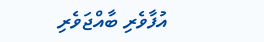އުފާވެރި ބާއްޖަވެރި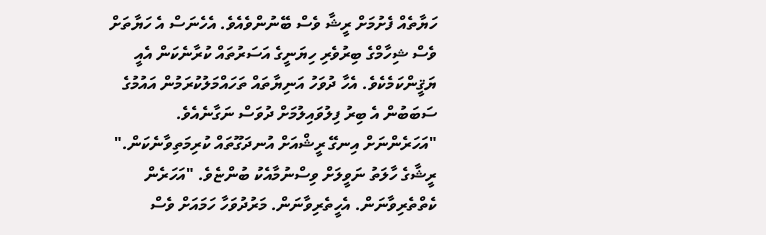ހަޔާތެއް ފެށުމަށް ރީޝާ ވެސް ބޭނުންވެއެވެ. އެހެނަސް އެ ހަޔާތަށް ވެސް ޝިހާމްގެ ބިރުވެރި ހިޔަނީގެ އަސަރުތައް ކުރާނެކަން އެއީ ޔަޤީންކަމެކެވެ. އެހާ ދުވަހު އަނިޔާތައް ތަހައްމަލުކުރަމުން އައުމުގެ ސަބަބުން އެ ބިރު ފިލުވައިލުމަށް ދުވަސް ނަގާނެއެވެ.
"އަހަރެންނަށް އިނގޭ ރީޝްއަށް އުނދަގޫތައް ކުރިމަތިވާނެކަން." ރީޝާގެ ހާލަތު ނަވީލަށް ވިސްނުމާއެކު ބުންޏެވެ. "އަހަރެން ކެތްތެރިވާނަން. އެހީތެރިވާނަން. މަރުދުވަހާ ހަމައަށް ވެސް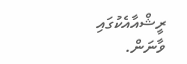ރީޝްއާއެކުގައި ވާނަން.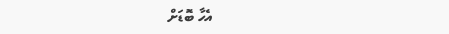އެހާ ބޮޑަށް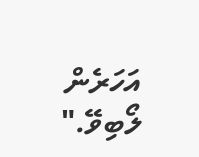އަހަރެން ލޯބިވޭ."